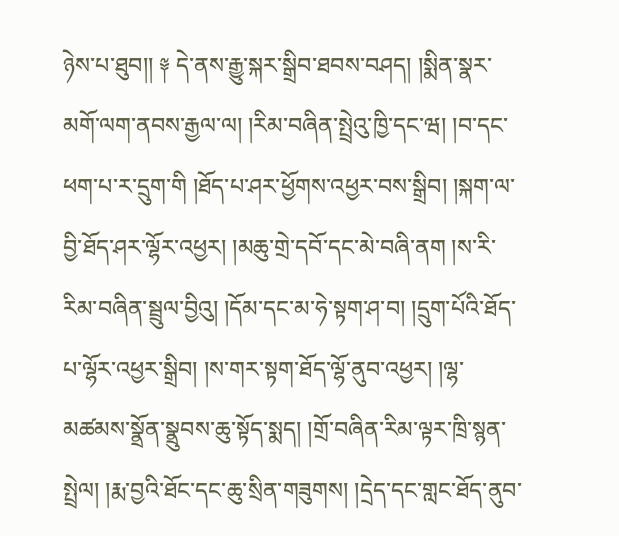ཉེས་པ་ཐུབ།། ༈ དེ་ནས་རྒྱུ་སྐར་སྒྲིབ་ཐབས་བཤད། །སྨིན་སྣར་མགོ་ལག་ནབས་རྒྱལ་ལ། །རིམ་བཞིན་སྤྲེའུ་ཁྱི་དང་ཝ། །བ་དང་ཕག་པ་ར་དྲུག་གི །ཐོད་པ་ཤར་ཕྱོགས་འཕྱར་བས་སྒྲིབ། །སྐག་ལ་བྱི་ཐོད་ཤར་ལྷོར་འཕྱར། །མཆུ་གྲེ་དབོ་དང་མེ་བཞི་ནག །ས་རི་རིམ་བཞིན་སྦྲུལ་བྱིའུ། །དོམ་དང་མ་ཧེ་སྟག་ཤ་བ། །དྲུག་པོའི་ཐོད་པ་ལྷོར་འཕྱར་སྒྲིབ། །ས་གར་སྟག་ཐོད་ལྷོ་ནུབ་འཕྱར། །ལྷ་མཚམས་སྣྲོན་སྣྲུབས་ཆུ་སྟོད་སྨད། །གྲོ་བཞིན་རིམ་ལྟར་ཁྲི་སྙན་སྤྲེལ། །རྨ་བྱའི་ཐོང་དང་ཆུ་སྲིན་གཟུགས། །དྲེད་དང་གླང་ཐོད་ནུབ་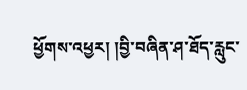ཕྱོགས་འཕྱར། །བྱི་བཞིན་ཤ་ཐོད་རླུང་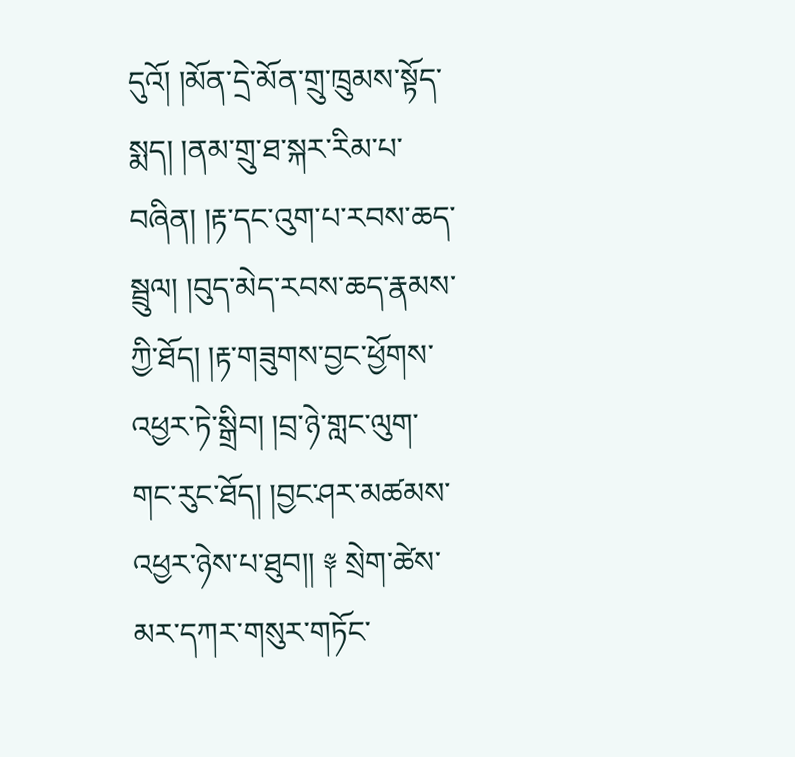དུའོ། །མོན་དྲེ་མོན་གྲུ་ཁྲུམས་སྟོད་སྨད། །ནམ་གྲུ་ཐ་སྐར་རིམ་པ་བཞིན། །རྟ་དང་འུག་པ་རབས་ཆད་སྦྲུལ། །བུད་མེད་རབས་ཆད་རྣམས་ཀྱི་ཐོད། །རྟ་གཟུགས་བྱང་ཕྱོགས་འཕྱར་ཏེ་སྒྲིབ། །བྲ་ཉེ་གླང་ལུག་གང་རུང་ཐོད། །བྱང་ཤར་མཚམས་འཕྱར་ཉེས་པ་ཐུབ།། ༈ སྲེག་ཚེས་མར་དཀར་གསུར་གཏོང་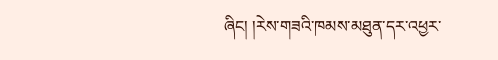ཞིང། །རེས་གཟའི་ཁམས་མཐུན་དར་འཕྱར་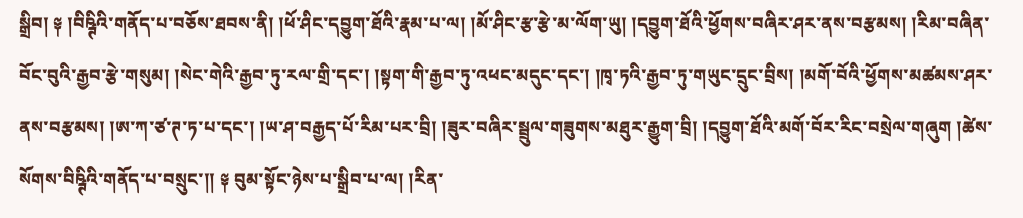སྒྲིབ། ༈ །བིཥྚིའི་གནོད་པ་བཅོས་ཐབས་ནི། །ཕོ་ཤིང་དབྱུག་ཐོའི་རྣམ་པ་ལ། །མོ་ཤིང་རྩ་རྩེ་མ་ལོག་ཡུ། །དབྱུག་ཐོའི་ཕྱོགས་བཞིར་ཤར་ནས་བརྩམས། །རིམ་བཞིན་བོང་བུའི་རྒྱབ་རྩེ་གསུམ། །སེང་གེའི་རྒྱབ་ཏུ་རལ་གྲི་དང་། །སྟག་གི་རྒྱབ་ཏུ་འཕང་མདུང་དང་། །ཁྭ་ཏའི་རྒྱབ་ཏུ་གཡུང་དྲུང་བྲིས། །མགོ་བོའི་ཕྱོགས་མཚམས་ཤར་ནས་བརྩམས། །ཨ་ཀ་ཙ་ཊ་ཏ་པ་དང་། །ཡ་ཤ་བརྒྱད་པོ་རིམ་པར་བྲི། །ཟུར་བཞིར་སྦྲུལ་གཟུགས་མཐུར་རྒྱུག་བྲི། །དབྱུག་ཐོའི་མགོ་བོར་རིང་བསྲེལ་གཞུག །ཚེས་སོགས་བིཥྚིའི་གནོད་པ་བསྲུང་།། ༈ བུམ་སྟོང་ཉེས་པ་སྒྲིབ་པ་ལ། །རིན་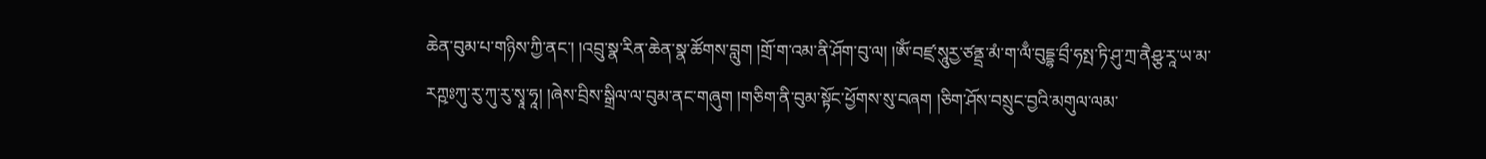ཆེན་བུམ་པ་གཉིས་ཀྱི་ནང་། །འབྲུ་སྣ་རིན་ཆེན་སྣ་ཚོགས་བླུག །གྲོ་ག་འམ་ནི་ཤོག་བུ་ལ། །ཨོཾ་བཛྲ་སཱུརྱ་ཙནྡྲ་མཾ་ག་ལྃ་བུདྡྷ་བྲྀ་ཧསྤ་ཏི་ཤུ་ཀྲ་ནཻཤྩ་རཱ་ཡ་མ་རཀྵཿཀུ་རུ་ཀུ་རུ་སྭཱ་ཧཱ། །ཞེས་བྲིས་སྒྲིལ་ལ་བུམ་ནང་གཞུག །གཅིག་ནི་བུམ་སྟོང་ཕྱོགས་སུ་བཞག །ཅིག་ཤོས་བསྲུང་བྱའི་མགུལ་ལམ་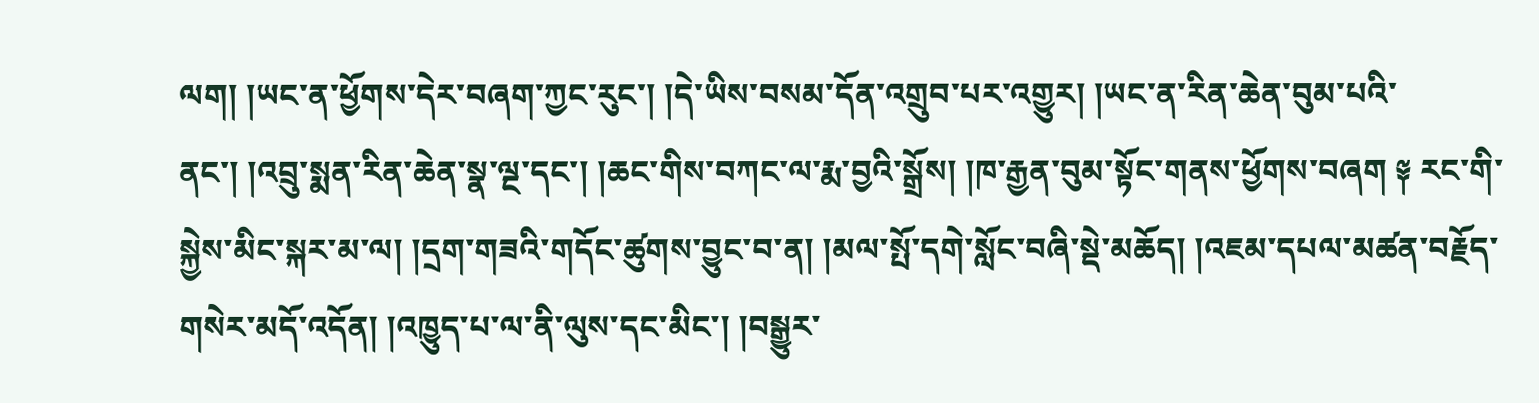ལག། །ཡང་ན་ཕྱོགས་དེར་བཞག་ཀྱང་རུང་། །དེ་ཡིས་བསམ་དོན་འགྲུབ་པར་འགྱུར། །ཡང་ན་རིན་ཆེན་བུམ་པའི་ནང་། །འབྲུ་སྨན་རིན་ཆེན་སྣ་ལྔ་དང་། །ཆང་གིས་བཀང་ལ་རྨ་བྱའི་སྒྲོས། །ཁ་རྒྱན་བུམ་སྟོང་གནས་ཕྱོགས་བཞག ༈ རང་གི་སྐྱེས་མིང་སྐར་མ་ལ། །དྲག་གཟའི་གདོང་ཚུགས་བྱུང་བ་ན། །མལ་སྤོ་དགེ་སློང་བཞི་སྡེ་མཆོད། །འཇམ་དཔལ་མཚན་བརྗོད་གསེར་མདོ་འདོན། །འཁྱུད་པ་ལ་ནི་ལུས་དང་མིང་། །བསྒྱུར་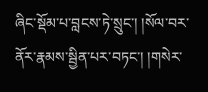ཞིང་སྡོམ་པ་བླངས་ཏེ་སྲུང་། །སོལ་བར་ནོར་རྣམས་སྦྱིན་པར་བཏང་། །གསེར་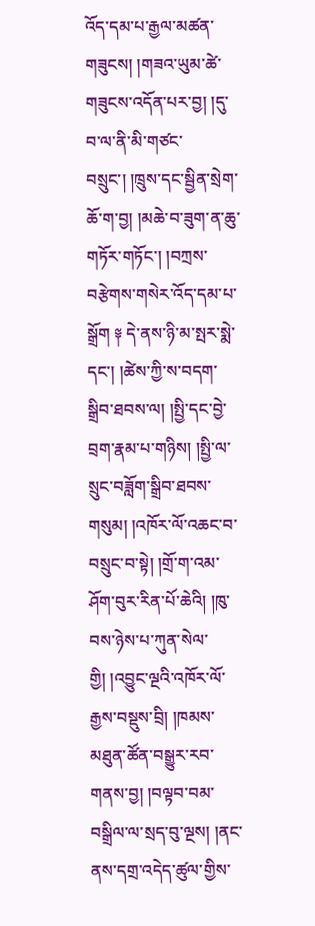འོད་དམ་པ་རྒྱལ་མཚན་གཟུངས། །གཟའ་ཡུམ་ཚེ་གཟུངས་འདོན་པར་བྱ། །དུ་བ་ལ་ནི་མི་གཙང་བསྲུང་། །ཁྲུས་དང་སྦྱིན་སྲེག་ཆོ་ག་བྱ། །མཆེ་བ་ཟུག་ན་ཆུ་གཏོར་གཏོང་། །བཀྲས་བརྩེགས་གསེར་འོད་དམ་པ་སྒྲོག ༈ དེ་ནས་ཉི་མ་སྤར་སྨེ་དང་། །ཚེས་ཀྱི་ས་བདག་སྒྲིབ་ཐབས་ལ། །སྤྱི་དང་བྱེ་བྲག་རྣམ་པ་གཉིས། །སྤྱི་ལ་སྲུང་བཟློག་སྒྲིབ་ཐབས་གསུམ། །འཁོར་ལོ་འཆང་བ་བསྲུང་བ་སྟེ། །གྲོ་ག་འམ་ཤོག་བུར་རིན་པོ་ཆེའི། །ཁུ་བས་ཉེས་པ་ཀུན་སེལ་གྱི། །འབྱུང་ལྔའི་འཁོར་ལོ་རྒྱས་བསྡུས་བྲི། །ཁམས་མཐུན་ཚོན་བསྒྱུར་རབ་གནས་བྱ། །བལྟབ་བམ་བསྒྲིལ་ལ་སྲད་བུ་ལྔས། །ནང་ནས་དགྲ་འདེད་ཚུལ་གྱིས་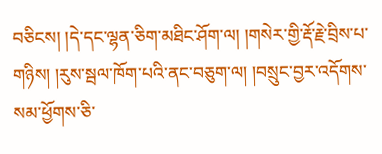བཅིངས། །དེ་དང་ལྷན་ཅིག་མཐིང་ཤོག་ལ། །གསེར་གྱི་རྡོ་རྗེ་བྲིས་པ་གཉིས། །རུས་སྦལ་ཁོག་པའི་ནང་བཅུག་ལ། །བསྲུང་བྱར་འདོགས་སམ་ཕྱོགས་ཅི་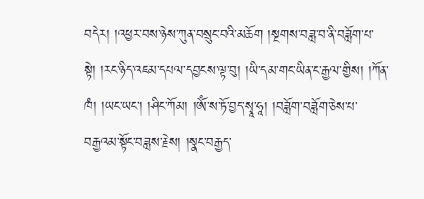བདེར། །འཕྱར་བས་ཉེས་ཀུན་བསྲུང་བའི་མཆོག །སྔགས་བཟླ་བ་ནི་བཟློག་པ་སྟེ། །རང་ཉིད་འཇམ་དཔལ་དབྱངས་ལྟ་བུ། །ཡི་དམ་གང་ཡིན་ང་རྒྱལ་གྱིས། །ཀོན་ཁཾ། །ཡང་ཡང་། །ཤིང་ཀོམ། །ཨོཾ་ས་ཏོ་བྱད་སྭཱ་ཧཱ། །བཟློག་བཟློག་ཅེས་པ་བརྒྱའམ་སྟོང་བཟླས་རྗེས། །སྣང་བརྒྱད་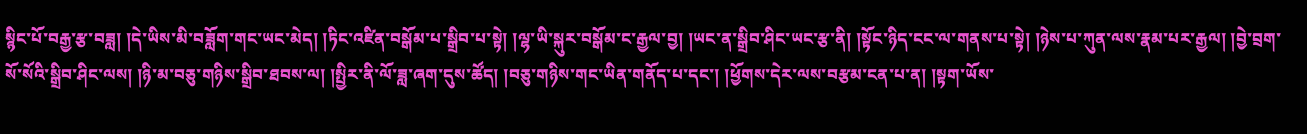སྙིང་པོ་བརྒྱ་རྩ་བཟླ། །དེ་ཡིས་མི་བཟློག་གང་ཡང་མེད། །ཏིང་འཛིན་བསྒོམ་པ་སྒྲིབ་པ་སྟེ། །ལྷ་ཡི་སྐུར་བསྒོམ་ང་རྒྱལ་བྱ། །ཡང་ན་སྒྲིབ་ཤིང་ཡང་རྩ་ནི། །སྟོང་ཉིད་ངང་ལ་གནས་པ་སྟེ། །ཉེས་པ་ཀུན་ལས་རྣམ་པར་རྒྱལ། །བྱེ་བྲག་སོ་སོའི་སྒྲིབ་ཤིང་ལས། །ཉི་མ་བཅུ་གཉིས་སྒྲིབ་ཐབས་ལ། །སྤྱིར་ནི་ལོ་ཟླ་ཞག་དུས་ཚོད། །བཅུ་གཉིས་གང་ཡིན་གནོད་པ་དང་། །ཕྱོགས་དེར་ལས་བརྩམ་ངན་པ་ན། །སྟག་ཡོས་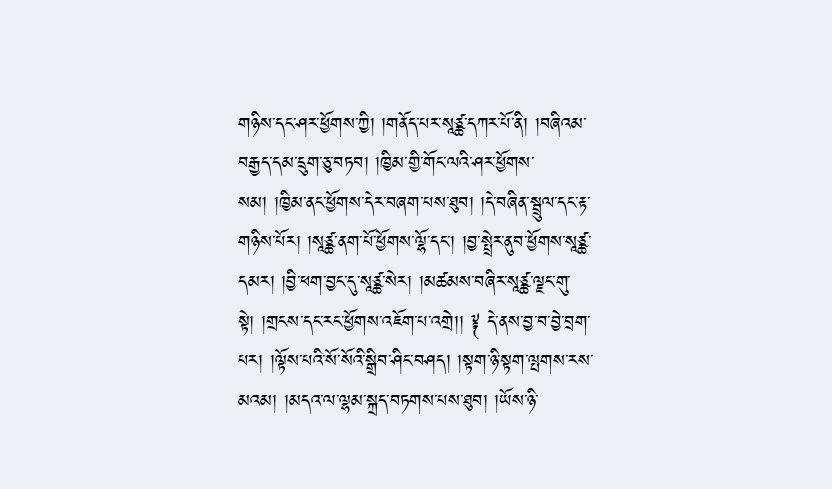གཉིས་དང་ཤར་ཕྱོགས་ཀྱི། །གནོད་པར་སཱཙྪ་དཀར་པོ་ནི། །བཞིའམ་བརྒྱད་དམ་དྲུག་ཅུ་བཏབ། །ཁྱིམ་གྱི་གོང་ལའི་ཤར་ཕྱོགས་སམ། །ཁྱིམ་ནང་ཕྱོགས་དེར་བཞག་པས་ཐུབ། །དེ་བཞིན་སྦྲུལ་དང་རྟ་གཉིས་པོར། །སཱཙྪ་ནག་པོ་ཕྱོགས་ལྷོ་དང་། །བྱ་སྤྲེར་ནུབ་ཕྱོགས་སཱཙྪ་དམར། །བྱི་ཕག་བྱང་དུ་སཱཙྪ་སེར། །མཚམས་བཞིར་སཱཙྪ་ལྗང་གུ་སྟེ། །གྲངས་དང་རང་ཕྱོགས་འཇོག་པ་འགྲེ།། ༈ དེ་ནས་བྱ་བ་བྱེ་བྲག་པར། །ལྟོས་པའི་སོ་སོའི་སྒྲིབ་ཤིང་བཤད། །སྟག་ཉི་སྟག་ལྤགས་རས་མའམ། །མདའ་ལ་ལྷམ་སྐྲད་བཏགས་པས་ཐུབ། །ཡོས་ཉི་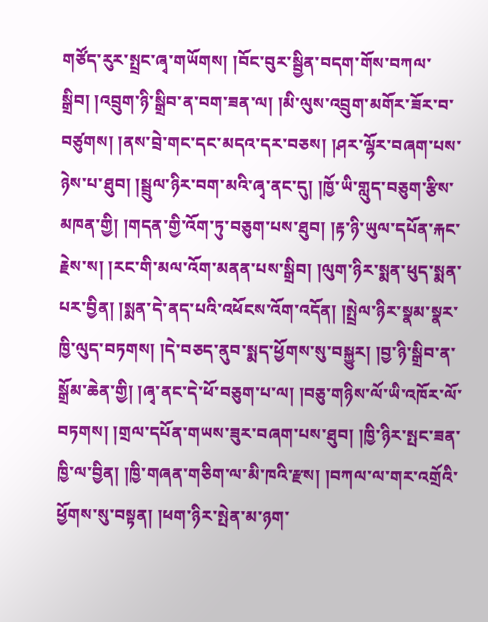གཙོད་རུར་སྤྲང་ཞྭ་གཡོགས། །བོང་བུར་སྦྱིན་བདག་གོས་བཀལ་སྒྲིབ། །འབྲུག་ཉི་སྒྲིབ་ན་བག་ཟན་ལ། །མི་ལུས་འབྲུག་མགོར་ཟོར་བ་བཙུགས། །ནས་བྲེ་གང་དང་མདའ་དར་བཅས། །ཤར་ལྷོར་བཞག་པས་ཉེས་པ་ཐུབ། །སྦྲུལ་ཉིར་བག་མའི་ཞྭ་ནང་དུ། །ཁྱོ་ཡི་གླུད་བཅུག་རྩིས་མཁན་གྱི། །གདན་གྱི་འོག་ཏུ་བཅུག་པས་ཐུབ། །རྟ་ཉི་ཡུལ་དཔོན་རྐང་རྗེས་ས། །རང་གི་མལ་འོག་མནན་པས་སྒྲིབ། །ལུག་ཉིར་སྨན་ཕུད་སྨན་པར་བྱིན། །སྨན་དེ་ནད་པའི་འཕོངས་འོག་འདོན། །སྤྲེལ་ཉིར་སྣམ་སྣར་ཁྱི་ལུད་བཏགས། །དེ་བཅད་ནུབ་སྨད་ཕྱོགས་སུ་བསྐྱུར། །བྱ་ཉི་སྒྲིབ་ན་སྒྲོམ་ཆེན་གྱི། །ཞྭ་ནང་དེ་ཕོ་བཅུག་པ་ལ། །བཅུ་གཉིས་ལོ་ཡི་འཁོར་ལོ་བཏགས། །གྲལ་དཔོན་གཡས་ཟུར་བཞག་པས་ཐུབ། །ཁྱི་ཉིར་སྤང་ཟན་ཁྱི་ལ་བྱིན། །ཁྱི་གཞན་གཅིག་ལ་མི་ཁའི་རྫས། །བཀལ་ལ་གར་འགྲོའི་ཕྱོགས་སུ་བསྟན། །ཕག་ཉིར་སྤེན་མ་ཉག་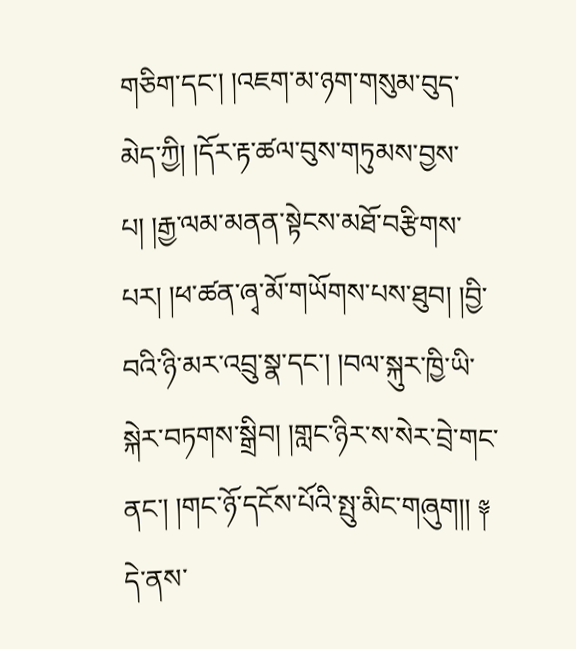གཅིག་དང་། །འཇག་མ་ཉག་གསུམ་བུད་མེད་ཀྱི། །དོར་རྟ་ཚལ་བུས་གཏུམས་བྱས་པ། །རྒྱ་ལམ་མནན་སྟེངས་མཐོ་བརྩིགས་པར། །ཕ་ཚན་ཞྭ་མོ་གཡོགས་པས་ཐུབ། །བྱི་བའི་ཉི་མར་འབྲུ་སྣ་དང་། །བལ་སྐུར་ཁྱི་ཡི་སྐེར་བཏགས་སྒྲིབ། །གླང་ཉིར་ས་སེར་བྲེ་གང་ནང་། །གང་ཉོ་དངོས་པོའི་སྤུ་མིང་གཞུག།། ༈ དེ་ནས་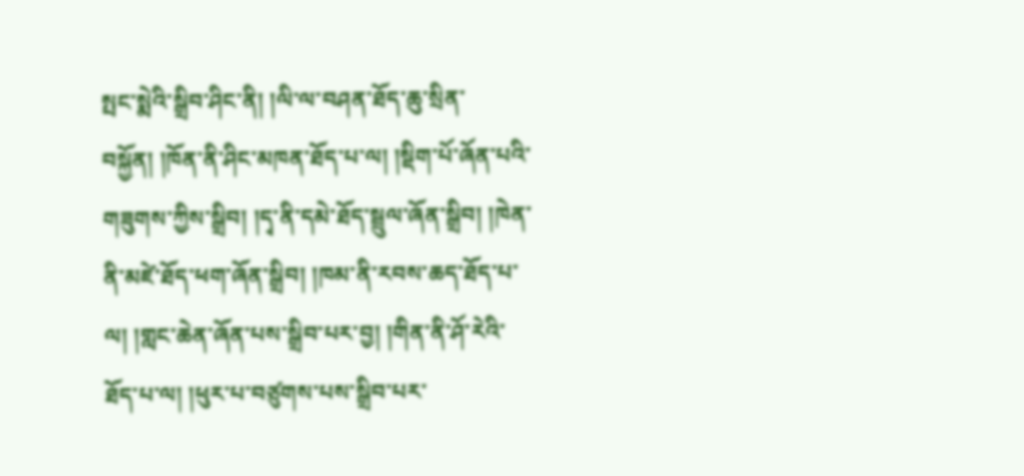སྤང་སྨེའི་སྒྲིབ་ཤིང་ནི། །ལི་ལ་བཤན་ཐོད་ཆུ་སྲིན་བསྐྱོན། །ཁོན་ནི་ཤིང་མཁན་ཐོད་པ་ལ། །སྡིག་པོ་ཞོན་པའི་གཟུགས་ཀྱིས་སྒྲིབ། །དྭ་ནི་དམེ་ཐོད་སྦྲུལ་ཞོན་སྒྲིབ། །ཁེན་ནི་མཛེ་ཐོད་ཕག་ཞོན་སྒྲིབ། །ཁམ་ནི་རབས་ཆད་ཐོད་པ་ལ། །གླང་ཆེན་ཞོན་པས་སྒྲིབ་པར་བྱ། །གིན་ནི་ཤོ་རེའི་ཐོད་པ་ལ། །ཕུར་པ་བཙུགས་པས་སྒྲིབ་པར་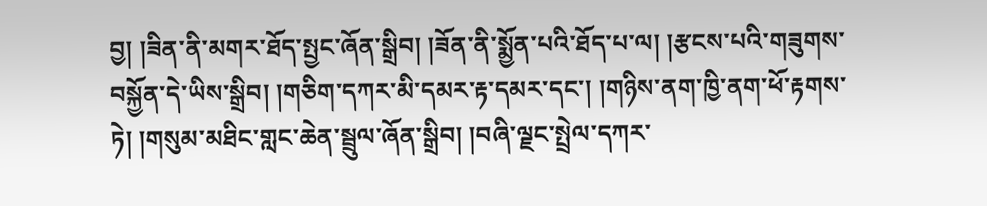བྱ། །ཟིན་ནི་མགར་ཐོད་སྤྱང་ཞོན་སྒྲིབ། །ཟོན་ནི་སྨྱོན་པའི་ཐོད་པ་ལ། །རྩངས་པའི་གཟུགས་བསྐྱོན་དེ་ཡིས་སྒྲིབ། །གཅིག་དཀར་མི་དམར་རྟ་དམར་དང་། །གཉིས་ནག་ཁྱི་ནག་ཕོ་རྟགས་ཏེ། །གསུམ་མཐིང་གླང་ཆེན་སྦྲུལ་ཞོན་སྒྲིབ། །བཞི་ལྗང་སྤྲེལ་དཀར་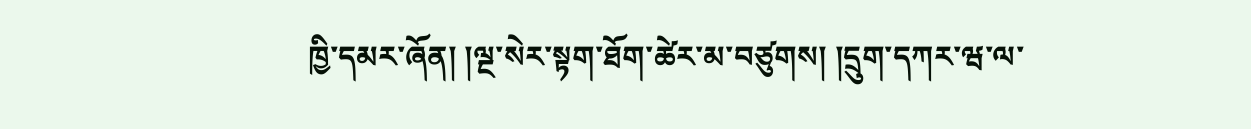ཁྱི་དམར་ཞོན། །ལྔ་སེར་སྟག་ཐོག་ཚེར་མ་བཙུགས། །དྲུག་དཀར་ཝ་ལ་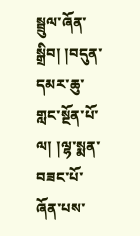སྦྲུལ་ཞོན་སྒྲིབ། །བདུན་དམར་ཆུ་གླང་སྔོན་པོ་ལ། །ལྷ་སྨན་བཟང་པོ་ཞོན་པས་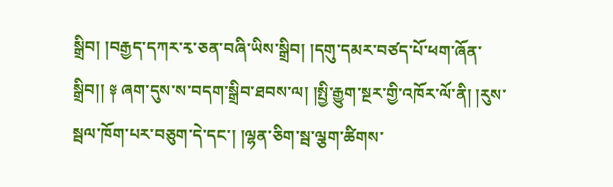སྒྲིབ། །བརྒྱད་དཀར་རྭ་ཅན་བཞི་ཡིས་སྒྲིབ། །དགུ་དམར་བཙད་པོ་ཕག་ཞོན་སྒྲིབ།། ༈ ཞག་དུས་ས་བདག་སྒྲིབ་ཐབས་ལ། །སྤྱི་རྒྱུག་སྔར་གྱི་འཁོར་ལོ་ནི། །རུས་སྦལ་ཁོག་པར་བཅུག་དེ་དང་། །ལྷན་ཅིག་སྦ་ལྕག་ཚིགས་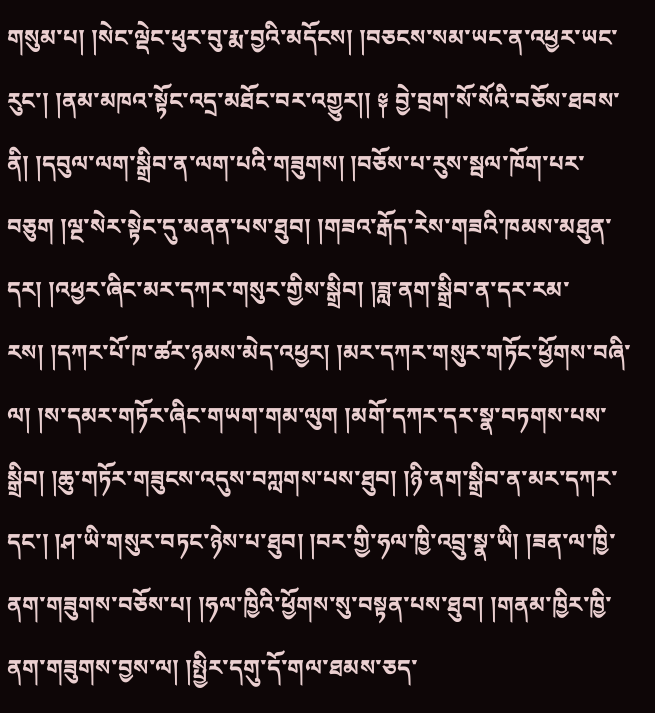གསུམ་པ། །སེང་ལྡེང་ཕུར་བུ་རྨ་བྱའི་མདོངས། །བཅངས་སམ་ཡང་ན་འཕྱར་ཡང་རུང་། །ནམ་མཁའ་སྟོང་འདྲ་མཐོང་བར་འགྱུར།། ༈ བྱེ་བྲག་སོ་སོའི་བཅོས་ཐབས་ནི། །དབུལ་ལག་སྒྲིབ་ན་ལག་པའི་གཟུགས། །བཅོས་པ་རུས་སྦལ་ཁོག་པར་བཅུག །ལྔ་སེར་སྟེང་དུ་མནན་པས་ཐུབ། །གཟའ་རྒོད་རེས་གཟའི་ཁམས་མཐུན་དར། །འཕྱར་ཞིང་མར་དཀར་གསུར་གྱིས་སྒྲིབ། །ཟླ་ནག་སྒྲིབ་ན་དར་རམ་རས། །དཀར་པོ་ཁ་ཚར་ཉམས་མེད་འཕྱར། །མར་དཀར་གསུར་གཏོང་ཕྱོགས་བཞི་ལ། །ས་དམར་གཏོར་ཞིང་གཡག་གམ་ལུག །མགོ་དཀར་དར་སྣ་བཏགས་པས་སྒྲིབ། །ཆུ་གཏོར་གཟུངས་འདུས་བཀླགས་པས་ཐུབ། །ཉི་ནག་སྒྲིབ་ན་མར་དཀར་དང་། །ཤ་ཡི་གསུར་བཏང་ཉེས་པ་ཐུབ། །བར་གྱི་ཧལ་ཁྱི་འབྲུ་སྣ་ཡི། །ཟན་ལ་ཁྱི་ནག་གཟུགས་བཅོས་པ། །ཧལ་ཁྱིའི་ཕྱོགས་སུ་བསྟན་པས་ཐུབ། །གནམ་ཁྱིར་ཁྱི་ནག་གཟུགས་བྱས་ལ། །སྤྱིར་དགུ་དོ་གལ་ཐམས་ཅད་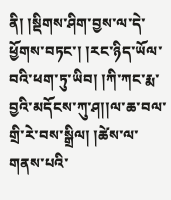ནི། །སྡིགས་ཤིག་བྱས་ལ་དེ་ཕྱོགས་བཏང་། །རང་ཉིད་ཡོལ་བའི་ཕག་ཏུ་ཡིབ། །ཀི་ཀང་རྨ་བྱའི་མདོངས་ཀུ་ཤ།།ལ་ཆ་བལ་གྲི་རེ་བས་སྒྲིལ། །ཚེས་ལ་གནས་པའི་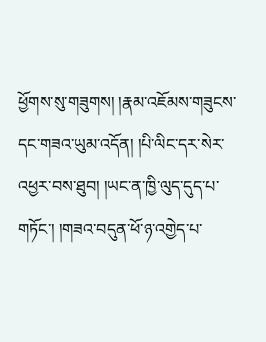ཕྱོགས་སུ་གཟུགས། །རྣམ་འཇོམས་གཟུངས་དང་གཟའ་ཡུམ་འདོན། །པི་ལིང་དར་སེར་འཕྱར་བས་ཐུབ། །ཡང་ན་ཁྱི་ལུད་དུད་པ་གཏོང་། །གཟའ་བདུན་ཕོ་ཉ་འགྱེད་པ་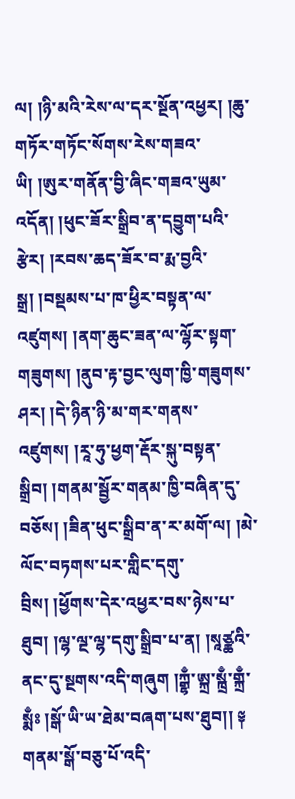ལ། །ཉི་མའི་རེས་ལ་དར་སྔོན་འཕྱར། །ཆུ་གཏོར་གཏོང་སོགས་རེས་གཟའ་ཡི། །ཨུར་གནོན་བྱི་ཞིང་གཟའ་ཡུམ་འདོན། །ཕུང་ཟོར་སྒྲིབ་ན་དབྱུག་པའི་རྩེར། །རབས་ཆད་ཟོར་བ་རྨ་བྱའི་སྒྲ། །བསྡམས་པ་ཁ་ཕྱིར་བསྟན་ལ་འཛུགས། །ནག་ཆུང་ཟན་ལ་ལྷོར་སྟག་གཟུགས། །ནུབ་རྟ་བྱང་ལུག་ཁྱི་གཟུགས་ཤར། །དེ་ཉིན་ཉི་མ་གར་གནས་འཛུགས། །རཱ་ཧུ་ཕྱག་རྡོར་སྐུ་བསྟན་སྒྲིབ། །གནམ་སྦྱོར་གནམ་ཁྱི་བཞིན་དུ་བཅོས། །ཟིན་ཕུང་སྒྲིབ་ན་ར་མགོ་ལ། །མེ་ལོང་བཏགས་པར་གླིང་དགུ་བྲིས། །ཕྱོགས་དེར་འཕྱར་བས་ཉེས་པ་ཐུབ། །ལྷ་ལྔ་ལྷ་དགུ་སྒྲིབ་པ་ན། །སཱཙྪའི་ནང་དུ་སྔགས་འདི་གཞུག །ཀྒྷྃ་ཨྐྲ་སྑྲྃ་གྐྲྃ་སྨྃཿ །སྒོ་ཡི་ཡ་ཐེམ་བཞག་པས་ཐུབ།། ༈ གནམ་སྒོ་བཅུ་པོ་འདི་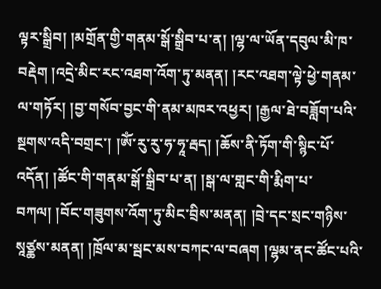ལྟར་སྒྲིབ། །མགྲོན་གྱི་གནམ་སྒོ་སྒྲིབ་པ་ན། །ལྷ་ལ་ཡོན་དབུལ་མི་ཁ་བརྡེག །འདྲེ་མིང་རང་འཐག་འོག་ཏུ་མནན། །རང་འཐག་ལྟེ་ཕྱེ་གནམ་ལ་གཏོར། །བྱ་གསོབ་བྱང་གི་ནམ་མཁར་འཕྱར། །རྒྱལ་ཐེ་བཟློག་པའི་སྔགས་འདི་བགྲང་། །ཨོཾ་རུ་རུ་ཧ་ཧཱ་རྦད། །ཆོས་ནི་ཏོག་གི་སྙིང་པོ་འདོན། །ཚོང་གི་གནམ་སྒོ་སྒྲིབ་པ་ན། །སྒ་ལ་གླང་གི་རྨིག་པ་བཀལ། །བོང་གཟུགས་འོག་ཏུ་མིང་བྲིས་མནན། །བྲེ་དང་སྲང་གཉིས་སཱཙྪས་མནན། །ཁྲོལ་མ་སྦང་མས་བཀང་ལ་བཞག །ལྷམ་ནང་ཚོང་པའི་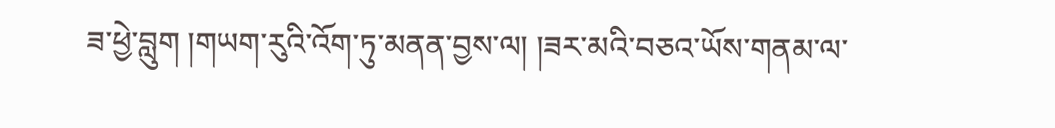ཟ་ཕྱེ་བླུག །གཡག་རུའི་འོག་ཏུ་མནན་བྱས་ལ། །ཟར་མའི་བཅའ་ཡོས་གནམ་ལ་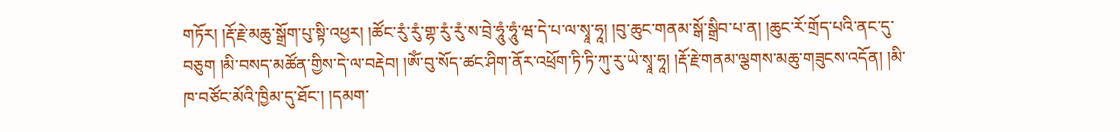གཏོར། །རྡོ་རྗེ་མཆུ་སྒྲོག་པུ་སྟི་འཕྱར། །ཚོང་རུཾ་རུཾ་གྷ་རུཾ་རུཾ་ས་བྲེ་ཧཱུཾ་ཧཱུཾ་ཝ་དེ་པ་ལ་སྭཱ་ཧཱ། །བུ་ཆུང་གནམ་སྒོ་སྒྲིབ་པ་ན། །ཆུང་རོ་གྲོད་པའི་ནང་དུ་བཅུག །མི་བསད་མཚོན་གྱིས་དེ་ལ་བརྡེབ། །ཨོཾ་བུ་སོད་ཚང་ཤིག་ནོར་འཕྲོག་ཏི་ཏི་ཀུ་རུ་ཡེ་སྭཱ་ཧཱ། །རྡོ་རྗེ་གནམ་ལྕགས་མཆུ་གཟུངས་འདོན། །མི་ཁ་བཙོང་མོའི་ཁྱིམ་དུ་ཐོང་། །དམག་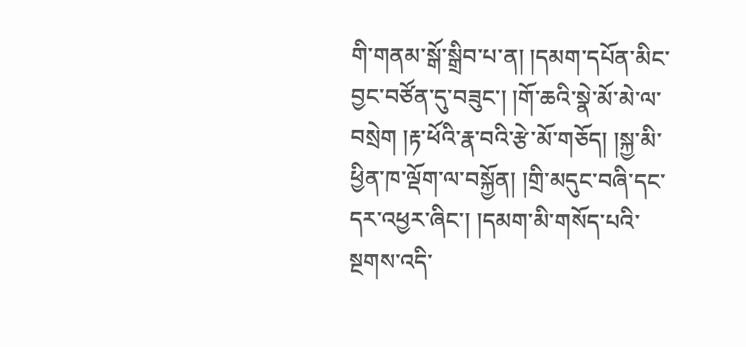གི་གནམ་སྒོ་སྒྲིབ་པ་ན། །དམག་དཔོན་མིང་བྱང་བཙོན་དུ་བཟུང་། །གོ་ཆའི་སྣེ་མོ་མེ་ལ་བསྲེག །རྟ་ཕོའི་རྣ་བའི་རྩེ་མོ་གཅོད། །སྐྱ་མི་ཕྱིན་ཁ་ལྡོག་ལ་བསྐྱོན། །གྲི་མདུང་བཞི་དང་དར་འཕྱར་ཞིང་། །དམག་མི་གསོད་པའི་སྔགས་འདི་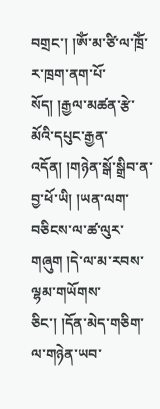བགྲང་། །ཨོཾ་མ་ཙི་ལ་ཁྲོཾ་ར་ཁྲག་ནག་པོ་སོད། །རྒྱལ་མཚན་རྩེ་མོའི་དཔུང་རྒྱན་འདོན། །གཉེན་སྒོ་སྒྲིབ་ན་བྱ་ཕོ་ཡི། །ཡན་ལག་བཅིངས་ལ་ཚ་ལུར་གཞུག །དེ་ལ་མ་རབས་ལྷམ་གཡོགས་ཅིང་། །དོན་མེད་གཅིག་ལ་གཉེན་ཡབ་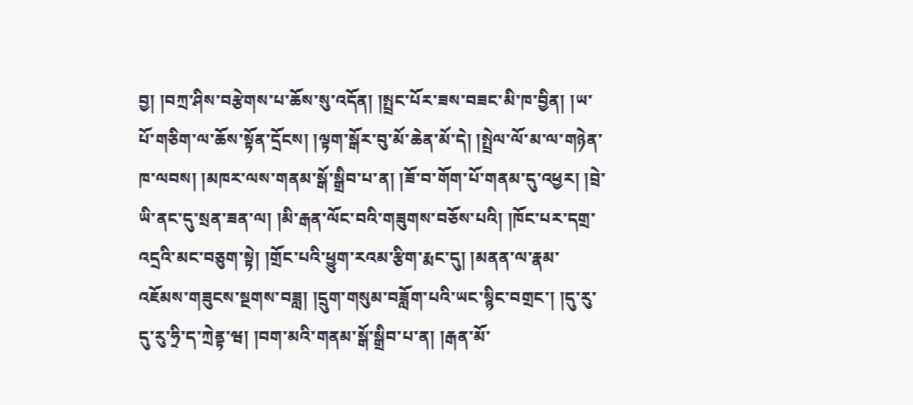བྱ། །བཀྲ་ཤིས་བརྩེགས་པ་ཆོས་སུ་འདོན། །སྤྲང་པོར་ཟས་བཟང་མི་ཁ་བྱིན། །ཡ་པོ་གཅིག་ལ་ཆོས་སྟོན་དྲོངས། །ལྟག་སྒོར་བུ་མོ་ཆེན་མོ་དེ། །སྤྲེལ་ལོ་མ་ལ་གཉེན་ཁ་ལབས། །མཁར་ལས་གནམ་སྒོ་སྒྲིབ་པ་ན། །ཟོ་བ་གོག་པོ་གནམ་དུ་འཕྱར། །བྲེ་ཡི་ནང་དུ་སྲན་ཟན་ལ། །མི་རྒན་ལོང་བའི་གཟུགས་བཅོས་པའི། །ཁོང་པར་དགྲ་འདྲའི་མང་བཅུག་སྟེ། །གྲོང་པའི་ཕྱུག་རའམ་རྩིག་རྨང་དུ། །མནན་ལ་རྣམ་འཇོམས་གཟུངས་སྔགས་བཟླ། །དྲུག་གསུམ་བཟློག་པའི་ཡང་སྙིང་བགྲང་། །དུ་རུ་དུ་རུ་ཧྲི་ད་ཀྲེནྟ་ཝ། །བག་མའི་གནམ་སྒོ་སྒྲིབ་པ་ན། །རྒན་མོ་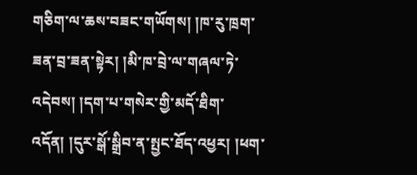གཅིག་ལ་ཆས་བཟང་གཡོགས། །ཁ་རུ་ཁྲག་ཟན་བྲ་ཟན་སྟེར། །མི་ཁ་བྲེ་ལ་གཞལ་ཏེ་འདེབས། །དག་པ་གསེར་གྱི་མདོ་ཐིག་འདོན། །དུར་སྒོ་སྒྲིབ་ན་སྤྱང་ཐོད་འཕྱར། །ཕག་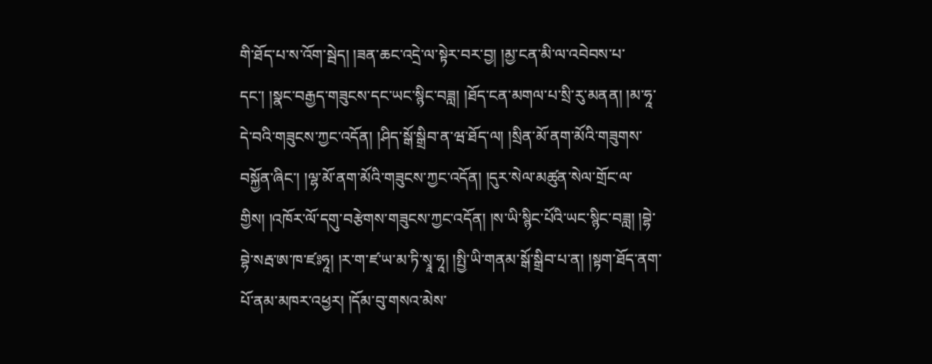གི་ཐོད་པ་ས་འོག་སྦེད། །ཟན་ཆང་འདྲེ་ལ་སྟེར་བར་བྱ། །མྱ་ངན་མི་ལ་འབེབས་པ་དང་། །སྣང་བརྒྱད་གཟུངས་དང་ཡང་སྙིང་བཟླ། །ཐོད་ངན་མགལ་པ་སྲི་རུ་མནན། །མ་ཧཱ་དེ་བའི་གཟུངས་ཀྱང་འདོན། །ཤིད་སྒོ་སྒྲིབ་ན་ཝ་ཐོད་ལ། །སྲིན་མོ་ནག་མོའི་གཟུགས་བསྐྱོན་ཞིང་། །ལྷ་མོ་ནག་མོའི་གཟུངས་ཀྱང་འདོན། །དུར་སེལ་མཚུན་སེལ་གྲོང་ལ་གྱིས། །འཁོར་ལོ་དགུ་བརྩེགས་གཟུངས་ཀྱང་འདོན། །ས་ཡི་སྙིང་པོའི་ཡང་སྙིང་བཟླ། །བྷེ་བྷེ་སརྦ་ཨ་ཁ་ཛཿཧཱ། །ར་ག་ཛ་ཡ་མ་ཏི་སྭཱ་ཧཱ། །སྤྱི་ཡི་གནམ་སྒོ་སྒྲིབ་པ་ན། །སྟག་ཐོད་ནག་པོ་ནམ་མཁར་འཕྱར། །དོམ་བུ་གསའ་མེས་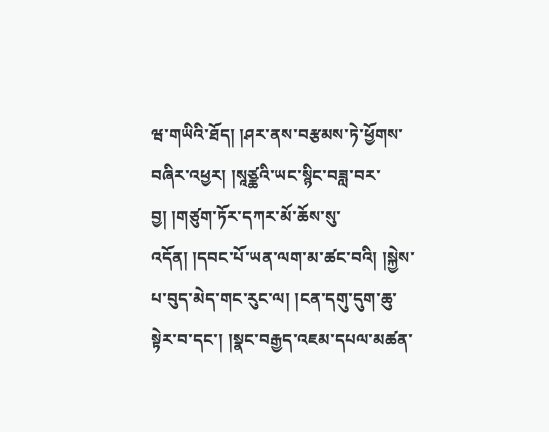ཝ་གཡིའི་ཐོད། །ཤར་ནས་བརྩམས་ཏེ་ཕྱོགས་བཞིར་འཕྱར། །སཱཙྪའི་ཡང་སྙིང་བཟླ་བར་བྱ། །གཙུག་ཏོར་དཀར་མོ་ཆོས་སུ་འདོན། །དབང་པོ་ཡན་ལག་མ་ཚང་བའི། །སྐྱེས་པ་བུད་མེད་གང་རུང་ལ། །ངན་དགུ་དུག་ཆུ་སྟེར་བ་དང་། །སྣང་བརྒྱད་འཇམ་དཔལ་མཚན་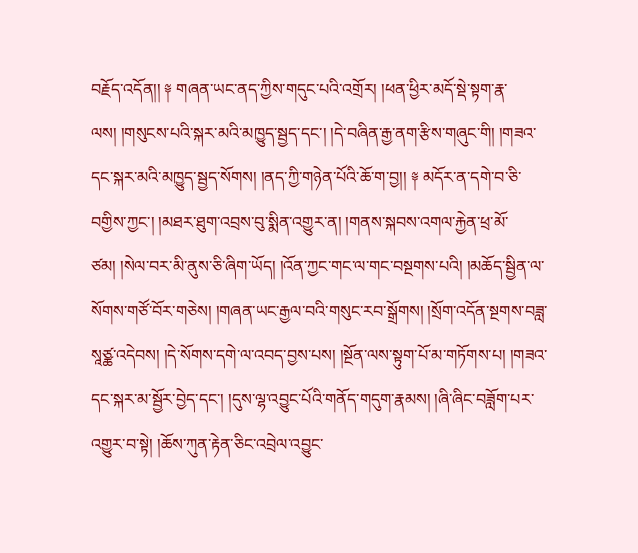བརྗོད་འདོན།། ༈ གཞན་ཡང་ནད་ཀྱིས་གདུང་པའི་འགྲོར། །ཕན་ཕྱིར་མདོ་སྡེ་སྟག་རྣ་ལས། །གསུངས་པའི་སྐར་མའི་མཁྱུད་སྦྱད་དང་། །དེ་བཞིན་རྒྱ་ནག་རྩིས་གཞུང་གི། །གཟའ་དང་སྐར་མའི་མཁྱུད་སྦྱད་སོགས། །ནད་ཀྱི་གཉེན་པོའི་ཆོ་ག་བྱ།། ༈ མདོར་ན་དགེ་བ་ཅི་བགྱིས་ཀྱང་། །མཐར་ཐུག་འབྲས་བུ་སྨིན་འགྱུར་ན། །གནས་སྐབས་འགལ་རྐྱེན་ཕྲ་མོ་ཙམ། །སེལ་བར་མི་ནུས་ཅི་ཞིག་ཡོད། །འོན་ཀྱང་གང་ལ་གང་བསྔགས་པའི། །མཆོད་སྦྱིན་ལ་སོགས་གཙོ་བོར་གཅེས། །གཞན་ཡང་རྒྱལ་བའི་གསུང་རབ་སྒྲོགས། །སྲོག་འདོན་སྔགས་བཟླ་སཱཙྪ་འདེབས། །དེ་སོགས་དགེ་ལ་འབད་བྱས་པས། །སྔོན་ལས་སྟུག་པོ་མ་གཏོགས་པ། །གཟའ་དང་སྐར་མ་སྦྱོར་བྱེད་དང་། །དུས་ལྷ་འབྱུང་པོའི་གནོད་གདུག་རྣམས། །ཞི་ཞིང་བཟློག་པར་འགྱུར་བ་སྟེ། །ཆོས་ཀུན་རྟེན་ཅིང་འབྲེལ་འབྱུང་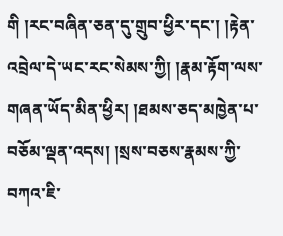གི །རང་བཞིན་ཅན་དུ་གྲུབ་ཕྱིར་དང་། །རྟེན་འབྲེལ་དེ་ཡང་རང་སེམས་ཀྱི། །རྣམ་རྟོག་ལས་གཞན་ཡོད་མིན་ཕྱིར། །ཐམས་ཅད་མཁྱེན་པ་བཅོམ་ལྡན་འདས། །སྲས་བཅས་རྣམས་ཀྱི་བཀའ་ཇི་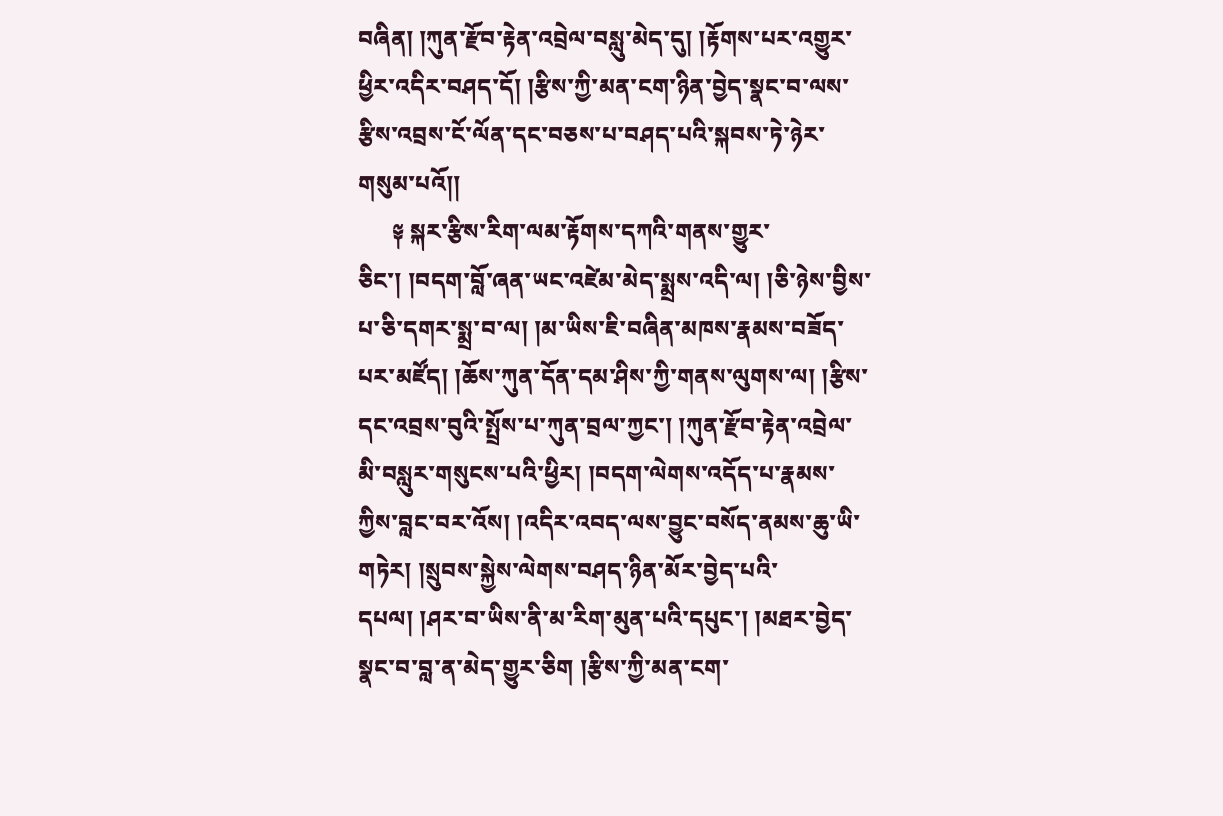བཞིན། །ཀུན་རྫོབ་རྟེན་འབྲེལ་བསླུ་མེད་དུ། །རྟོགས་པར་འགྱུར་ཕྱིར་འདིར་བཤད་དོ། །རྩིས་ཀྱི་མན་ངག་ཉིན་བྱེད་སྣང་བ་ལས་རྩིས་འབྲས་ངོ་ལོན་དང་བཅས་པ་བཤད་པའི་སྐབས་ཏེ་ཉེར་གསུམ་པའོ།།
      ༈ སྐར་རྩིས་རིག་ལམ་རྟོགས་དཀའི་གནས་གྱུར་ཅིང་། །བདག་བློ་ཞན་ཡང་འཛེམ་མེད་སྨྲས་འདི་ལ། །ཅི་ཉེས་བྱིས་པ་ཅི་དགར་སྨྲ་བ་ལ། །མ་ཡིས་ཇི་བཞིན་མཁས་རྣམས་བཟོད་པར་མཛོད། །ཆོས་ཀུན་དོན་དམ་ཤིས་ཀྱི་གནས་ལུགས་ལ། །རྩིས་དང་འབྲས་བུའི་སྤྲོས་པ་ཀུན་བྲལ་ཀྱང་། །ཀུན་རྫོབ་རྟེན་འབྲེལ་མི་བསླུར་གསུངས་པའི་ཕྱིར། །བདག་ལེགས་འདོད་པ་རྣམས་ཀྱིས་བླང་བར་འོས། །འདིར་འབད་ལས་བྱུང་བསོད་ནམས་ཆུ་ཡི་གཏེར། །སྲུབས་སྐྱེས་ལེགས་བཤད་ཉིན་མོར་བྱེད་པའི་དཔལ། །ཤར་བ་ཡིས་ནི་མ་རིག་མུན་པའི་དཔུང་། །མཐར་བྱེད་སྣང་བ་བླ་ན་མེད་གྱུར་ཅིག །རྩིས་ཀྱི་མན་ངག་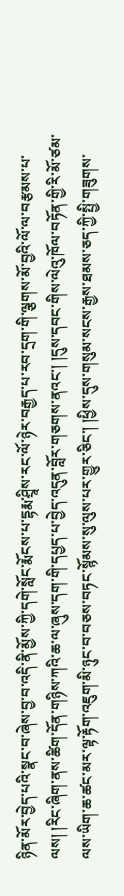ཉིན་མོར་བྱེད་པའི་སྣང་བ་ཞེས་བྱ་བ་འདི་ནི་མྱོས་ཀྱི་དགེ་སློང་རྨོངས་པ་དྷརྨ་ཤྲཱིས་རང་ལོ་ཉེར་བརྒྱད་པ་རབ་དྲག་གི་ལྕགས་མོ་བྱའི་ལོ་ལ་བརྩམས་པ་ལས། །རིང་ཞིག་ནས་ཚིག་དོན་གཉིས་ཀའི་ཆ་ལ་ཞུས་དག་གི་དཔྱད་པ་བྱེད་འདུན་བློར་གཅགས་ནའང་། །དུས་དབང་གིས་ལེའུ་ཁོལ་བཏོན་གྱི་རི་མོ་ཙམ་ལས་ཡིག་ཆ་ཚང་མར་ལྟ་རྟོག་འཇུག་མི་ཉུང་བ་བཅས་བཏང་སྙོམས་སུ་ལུས་པར་གྱུར་ཅིང་། །ཕྱིས་དུས་གསུམ་སངས་རྒྱས་ཐམས་ཅད་ཀྱི་སྤྱི་གཟུགས་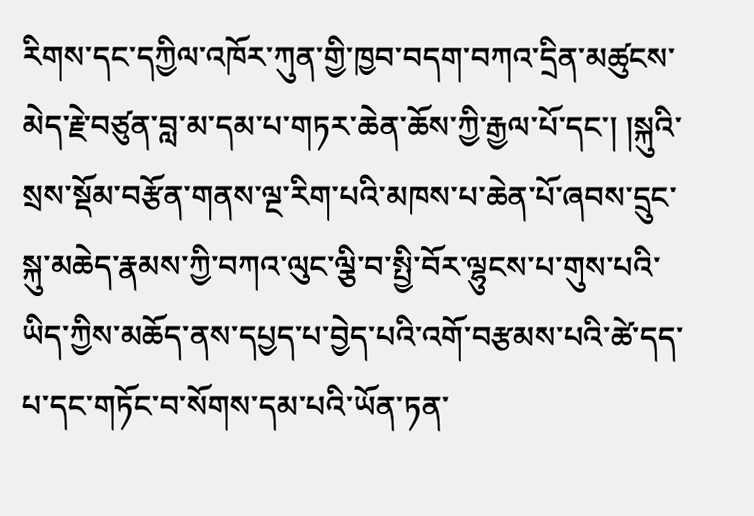རིགས་དང་དཀྱིལ་འཁོར་ཀུན་གྱི་ཁྱབ་བདག་བཀའ་དྲིན་མཚུངས་མེད་རྗེ་བཙུན་བླ་མ་དམ་པ་གཏར་ཆེན་ཆོས་ཀྱི་རྒྱལ་པོ་དང་། །སྐུའི་སྲས་སྡོམ་བརྩོན་གནས་ལྔ་རིག་པའི་མཁས་པ་ཆེན་པོ་ཞབས་དྲུང་སྐུ་མཆེད་རྣམས་ཀྱི་བཀའ་ལུང་ལྕི་བ་སྤྱི་བོར་ལྷུངས་པ་གུས་པའི་ཡིད་ཀྱིས་མཆོད་ནས་དཔྱད་པ་བྱེད་པའི་འགོ་བརྩམས་པའི་ཚེ་དད་པ་དང་གཏོང་བ་སོགས་དམ་པའི་ཡོན་ཏན་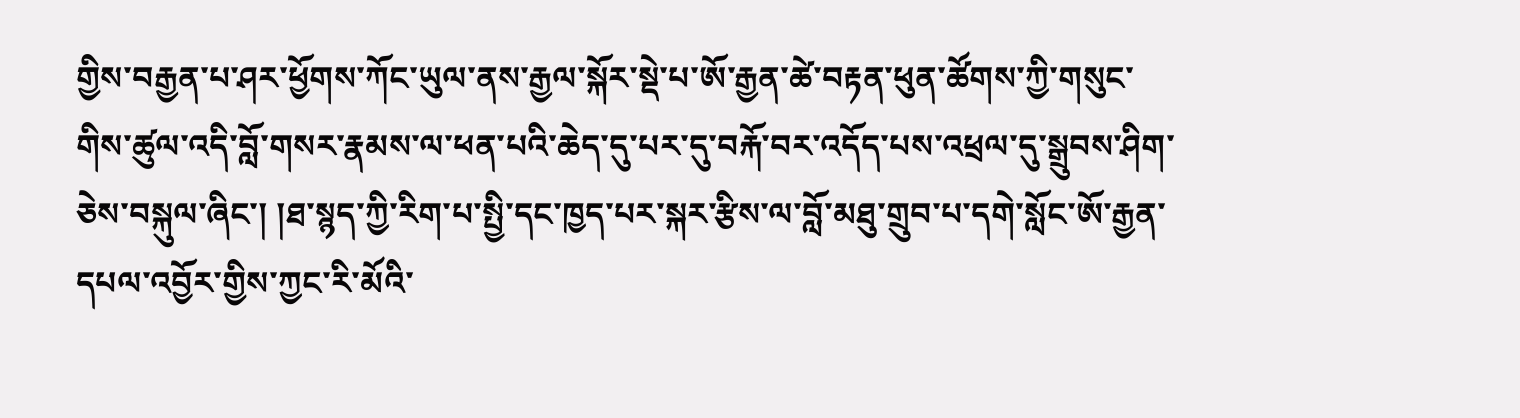གྱིས་བརྒྱན་པ་ཤར་ཕྱོགས་ཀོང་ཡུལ་ནས་རྒྱལ་སྐོར་སྡེ་པ་ཨོ་རྒྱན་ཚེ་བརྟན་ཕུན་ཚོགས་ཀྱི་གསུང་གིས་ཚུལ་འདི་བློ་གསར་རྣམས་ལ་ཕན་པའི་ཆེད་དུ་པར་དུ་བརྐོ་བར་འདོད་པས་འཕྲལ་དུ་སྒྲུབས་ཤིག་ཅེས་བསྐུལ་ཞིང་། །ཐ་སྙད་ཀྱི་རིག་པ་སྤྱི་དང་ཁྱད་པར་སྐར་རྩིས་ལ་བློ་མཐུ་གྲུབ་པ་དགེ་སློང་ཨོ་རྒྱན་དཔལ་འབྱོར་གྱིས་ཀྱང་རི་མོའི་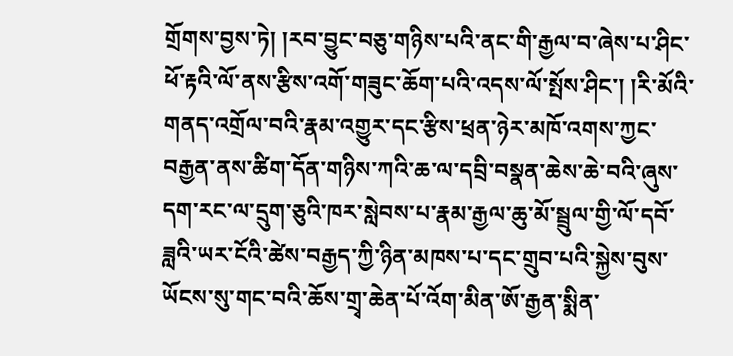གྲོགས་བྱས་ཏེ། །རབ་བྱུང་བཅུ་གཉིས་པའི་ནང་གི་རྒྱལ་བ་ཞེས་པ་ཤིང་ཕོ་རྟའི་ལོ་ནས་རྩིས་འགོ་གཟུང་ཆོག་པའི་འདས་ལོ་སྤོས་ཤིང་། །རི་མོའི་གནད་འགྲོལ་བའི་རྣམ་འགྱུར་དང་རྩིས་ཕྲན་ཉེར་མཁོ་འགས་ཀྱང་བརྒྱན་ནས་ཚིག་དོན་གཉིས་ཀའི་ཆ་ལ་དབྲི་བསྣན་ཆེས་ཆེ་བའི་ཞུས་དག་རང་ལ་དྲུག་ཅུའི་ཁར་སླེབས་པ་རྣམ་རྒྱལ་ཆུ་མོ་སྦྲུལ་གྱི་ལོ་དབོ་ཟླའི་ཡར་ངོའི་ཚེས་བརྒྱད་ཀྱི་ཉིན་མཁས་པ་དང་གྲུབ་པའི་སྐྱེས་བུས་ཡོངས་སུ་གང་བའི་ཆོས་གྲྭ་ཆེན་པོ་འོག་མིན་ཨོ་རྒྱན་སྨིན་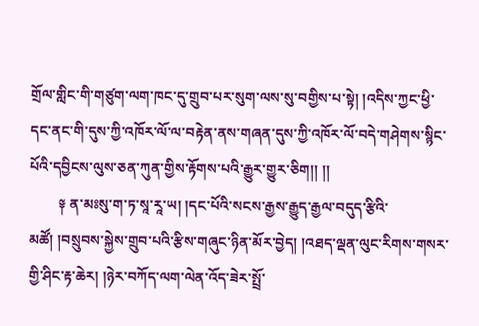གྲོལ་གླིང་གི་གཙུག་ལག་ཁང་དུ་གྲུབ་པར་སུག་ལས་སུ་བགྱིས་པ་སྟེ། །འདིས་ཀྱང་ཕྱི་དང་ནང་གི་དུས་ཀྱི་འཁོར་ལོ་ལ་བརྟེན་ནས་གཞན་དུས་ཀྱི་འཁོར་ལོ་བདེ་གཤེགས་སྙིང་པོའི་དབྱིངས་ལུས་ཅན་ཀུན་གྱིས་རྟོགས་པའི་རྒྱུར་གྱུར་ཅིག།། །།
        ༈ ན་མཿསུ་ག་ཏ་སཱ་རཱ་ཡ། །དང་པོའི་སངས་རྒྱས་རྒྱུད་རྒྱལ་བདུད་རྩིའི་མཚོ། །བསྲུབས་སྐྱེས་གྲུབ་པའི་རྩིས་གཞུང་ཉིན་མོར་བྱེད། །འཐད་ལྡན་ལུང་རིགས་གསར་གྱི་ཤིང་རྟ་ཆེར། །ཉེར་བཀོད་ལག་ལེན་འོད་ཟེར་སྤྲོ་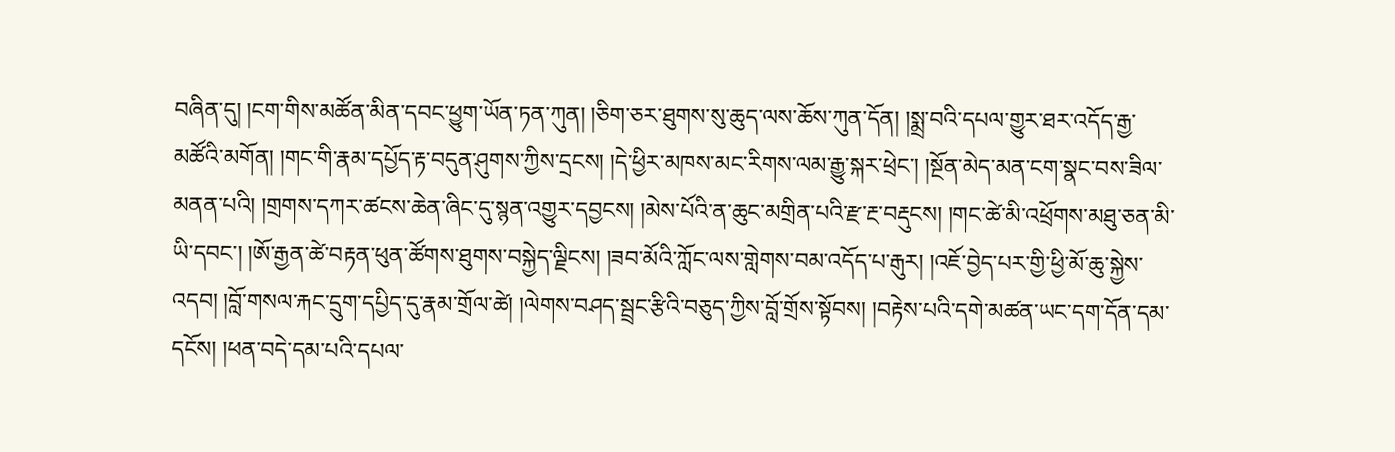བཞིན་དུ། །ངག་གིས་མཚོན་མིན་དབང་ཕྱུག་ཡོན་ཏན་ཀུན། །ཅིག་ཅར་ཐུགས་སུ་ཆུད་ལས་ཆོས་ཀུན་དོན། །སྨྲ་བའི་དཔལ་གྱུར་ཐར་འདོད་རྒྱ་མཚོའི་མགོན། །གང་གི་རྣམ་དཔྱོད་རྟ་བདུན་ཤུགས་ཀྱིས་དྲངས། །དེ་ཕྱིར་མཁས་མང་རིགས་ལམ་རྒྱུ་སྐར་ཕྲེང་། །སྔོན་མེད་མན་ངག་སྣང་བས་ཟིལ་མནན་པའི། །གྲགས་དཀར་ཚངས་ཆེན་ཞིང་དུ་སྙན་འགྱུར་དབྱངས། །མེས་པོའི་ན་ཆུང་མགྲིན་པའི་རྫ་རྔ་བརྡུངས། །གང་ཚེ་མི་འཕྲོགས་མཐུ་ཅན་མི་ཡི་དབང་། །ཨོ་རྒྱན་ཚེ་བརྟན་ཕུན་ཚོགས་ཐུགས་བསྐྱེད་ལྗིངས། །ཟབ་མོའི་ཀློང་ལས་གླེགས་བམ་འདོད་པ་རྒུར། །འཇོ་བྱེད་པར་གྱི་ཕྱི་མོ་ཆུ་སྐྱེས་འདབ། །བློ་གསལ་རྐང་དྲུག་དཔྱིད་དུ་རྣམ་གྲོལ་ཚེ། །ལེགས་བཤད་སྦྲང་རྩིའི་བཅུད་ཀྱིས་བློ་གྲོས་སྟོབས། །བརྟེས་པའི་དགེ་མཚན་ཡང་དག་དོན་དམ་དངོས། །ཕན་བདེ་དམ་པའི་དཔལ་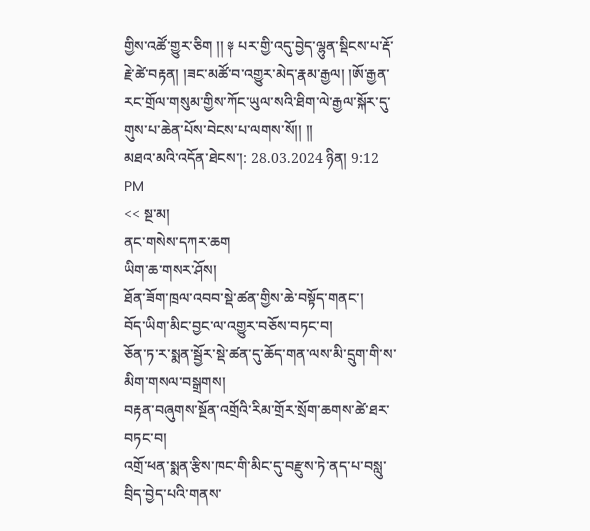གྱིས་འཚོ་གྱུར་ཅིག །། ༈ པར་གྱི་འདུ་བྱེད་ལྷུན་སྡིངས་པ་རྡོ་རྗེ་ཚེ་བརྟན། །ཟང་མཚོ་བ་འགྱུར་མེད་རྣམ་རྒྱལ། །ཨོ་རྒྱན་རང་གྲོལ་གསུམ་གྱིས་ཀོང་ཡུལ་སའི་ཐིག་ལེ་རྒྱལ་སྐོར་དུ་གུས་པ་ཆེན་པོས་བེངས་པ་ལགས་སོ།། །།
མཐའ་མའི་འདོན་ཐེངས་།: 28.03.2024 ཉིན། 9:12 PM
<< སྔ་མ།
ནང་གསེས་དཀར་ཆག
ཡིག་ཆ་གསར་ཤོས།
ཐོན་ཟོག་ཁྲལ་འབབ་སྡེ་ཚན་གྱིས་ཆེ་བསྟོད་གནང་།
བོད་ཡིག་མིང་བྱང་ལ་འགྱུར་བཅོས་བཏང་བ།
ཅོན་ཏ་ར་སྨན་སྦྱོར་སྡེ་ཚན་དུ་ཆོད་གན་ལས་མི་དྲུག་གི་ས་མིག་གསལ་བསྒྲགས།
བརྟན་བཞུགས་སྔོན་འགྲོའི་རིམ་གྲོར་སྲོག་ཆགས་ཚེ་ཐར་བཏང་བ།
འགྲོ་ཕན་སྨན་རྩིས་ཁང་གི་མིང་དུ་བརྫུས་ཏེ་ནད་པ་བསླུ་བྲིད་བྱེད་པའི་གནས་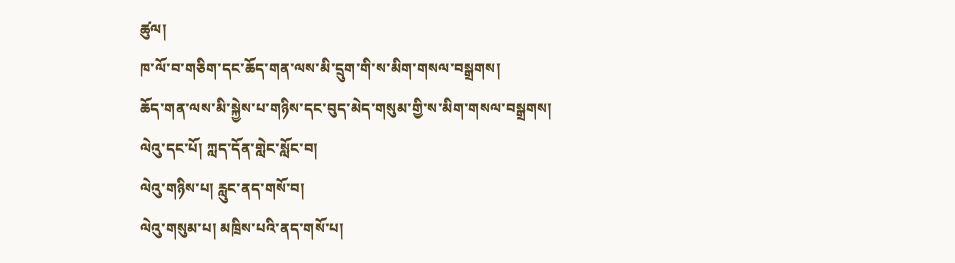ཚུལ།
ཁ་ལོ་བ་གཅིག་དང་ཆོད་གན་ལས་མི་དྲུག་གི་ས་མིག་གསལ་བསྒྲགས།
ཆོད་གན་ལས་མི་སྐྱེས་པ་གཉིས་དང་བུད་མེད་གསུམ་གྱི་ས་མིག་གསལ་བསྒྲགས།
ལེའུ་དང་པོ། ཀླད་དོན་གླེང་སློང་བ།
ལེའུ་གཉིས་པ། རླུང་ནད་གསོ་བ།
ལེའུ་གསུམ་པ། མཁྲིས་པའི་ནད་གསོ་པ།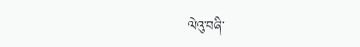ལེའུ་བཞི་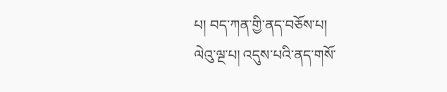པ། བད་ཀན་གྱི་ནད་བཅོས་པ།
ལེའུ་ལྔ་པ། འདུས་པའི་ནད་གསོ་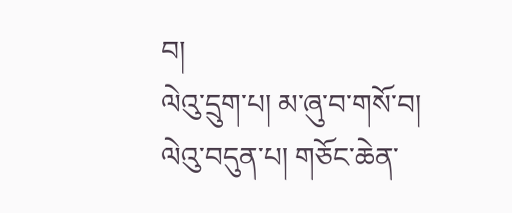བ།
ལེའུ་དྲུག་པ། མ་ཞུ་བ་གསོ་བ།
ལེའུ་བདུན་པ། གཅོང་ཆེན་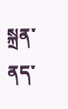སྐྲན་ནད་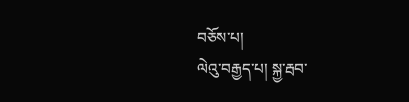བཅོས་པ།
ལེའུ་བརྒྱད་པ། སྐྱ་རྦབ་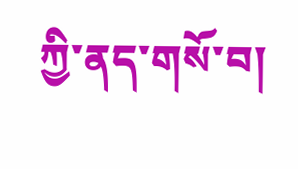ཀྱི་ནད་གསོ་བ།